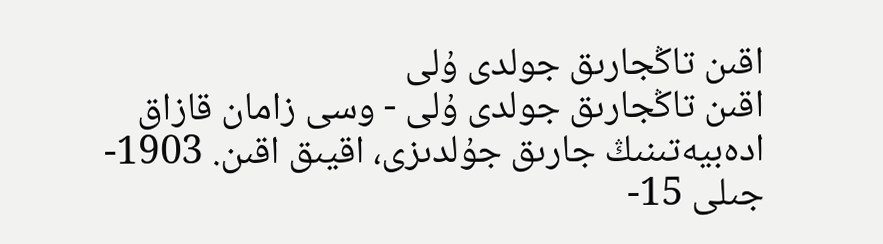اقىن تاڭجارىق جولدى ۇلى
اقىن تاڭجارىق جولدى ۇلى - وسى زامان قازاق ادەبيەتىنىڭ جارىق جۇلدىزى، اقيىق اقىن. 1903-جىلى 15-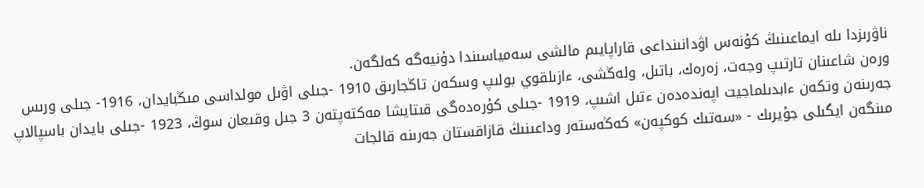ناۋرىزدا ىلە ايماعىنىڭ كۇنەس اۋدانىنداعى قاراپايىم مالشى سەمياسىندا دۇنيەگە كەلگەن.
ورەن شاعىنان تارتىپ وجەت، زەرەك، باتىل، ولەڭشى، ءازىلقوي بولىپ وسكەن تاڭجارىق 1910 -جىلى اۋىل مولداسى مىڭبايدان، 1916- جىلى ورىس جەرىنەن وتكەن ءابدىلماجيت اپەندەدەن ءتىل اشىپ، 1919 -جىلى كۇرەدەگى قىتايشا مەكتەپتەن 3 جىل وقىعان سوڭ، 1923 -جىلى بايدان باسپالاپ مىنگەن ايگىلى جۇيرىك - «سەتىك كوكپەن» كەڭەستەر وداعىنىڭ قازاقستان جەرىنە قالجات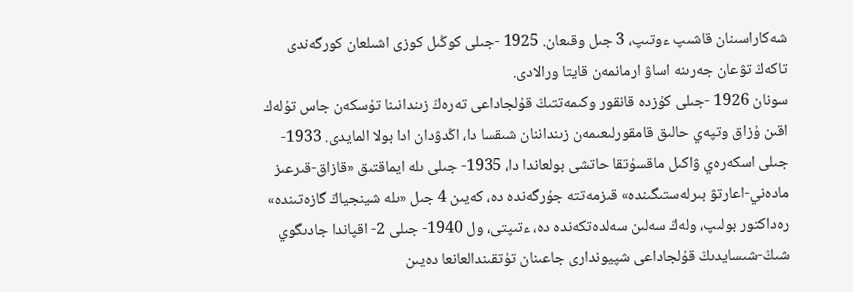شەكاراسىنان قاشىپ ءوتىپ، 3 جىل وقىعان. 1925 -جىلى كوڭىل كوزى اشىلعان كورگەندى تاكەڭ تۋعان جەرىنە اساۋ ارمانمەن قايتا ورالادى.
سونان 1926 -جىلى كۇزدە قانقور وكىمەتتىڭ قۇلجاداعى تەرەڭ زىندانىنا تۇسكەن جاس تۇلەك اقىن ۇزاق وتپەي حالىق قامقورلىعىمەن زىنداننان شىقسا دا، اڭدۋدان ادا بولا المايدى. 1933- جىلى اسكەرەي ۋاكىل ماقسۇتقا حاتشى بولعاندا دا، 1935- جىلى ىلە ايماقتىق «قازاق-قىرعىز مادەني-اعارتۋ بىرلەستىگىندە» قىزمەتتە جۇرگەندە دە، كەيىن 4 جىل «ىلە شينجياڭ گازەتىندە» رەداكتور بولىپ، ولەڭ سەلىن سەلدەتكەندە دە، ءتىپتى، ول 1940- جىلى 2- اقپاندا جادىگوي شىڭ-شىسايدىڭ قۇلجاداعى شپيوندارى جاعىنان تۇتقىندالعانعا دەيىن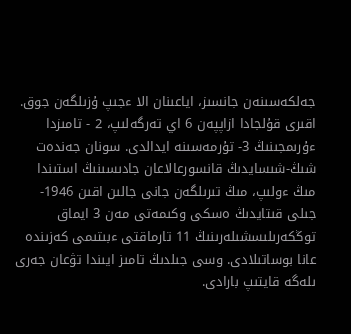جەلكەسىنەن جانسىز، اياعىنان الا ءجىپ ۇزىلگەن جوق. اقىرى قۇلجادا ازاپپەن 6 اي تەرگەلىپ، 2 - تامىزدا ءۇرىمجىنىڭ 3- تۇرمەسىنە ايدالدى. سونان جەندەت شىڭ-شىسايدىڭ قانسورعالاعان جادىسىنىڭ استىندا مىڭ ءولىپ، مىڭ تىرىلگەن جانى جالىن اقىن 1946- جىلى قىتايدىڭ ەسكى وكىمەتى مەن 3 ايماق توڭكەرىلىسشىلەرىنىڭ 11 تارماقتى ءبىتىمى كەزىندە عانا بوساتىلادى. وسى جىلدىڭ تامىز ايىندا تۋعان جەرى ىلەگە قايتىپ بارادى.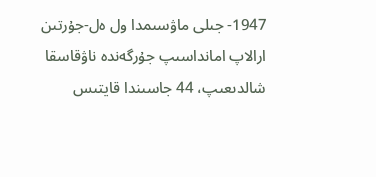1947- جىلى ماۋسىمدا ول ەل-جۇرتىن ارالاپ امانداسىپ جۇرگەندە ناۋقاسقا شالدىعىپ، 44 جاسىندا قايتىس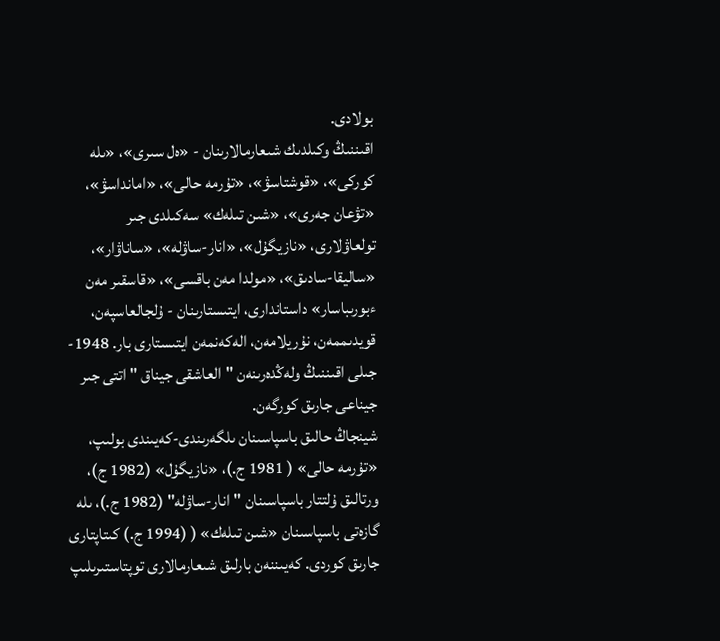بولادى.
اقىننىڭ وكىلدىك شىعارمالارىنان - «ەل سىرى»، «ىلە كوركى»، «قوشتاسۋ»، «تۇرمە حالى»، «امانداسۋ»، «تۋعان جەرى»، «شىن تىلەك» سەكىلدى جىر تولعاۋلارى، «نازيگۇل»، «انار-ساۋلە»، «ساناۋار»، «ساليقا-سادىق»، «مولدا مەن باقسى»، «قاسقىر مەن ءبورىباسار» داستاندارى، ايتىستارىنان - ۇلجالعاسپەن، قويدىممەن، نۇريلامەن، الەكەنمەن ايتىستارى بار. 1948- جىلى اقىننىڭ ولەڭدەرىنەن "العاشقى جيناق " اتتى جىر جيناعى جارىق كورگەن.
شينجاڭ حالىق باسپاسىنان ىلگەرىندى-كەيىندى بولىپ، «تۇرمە حالى» ( 1981 ج.)، «نازيگۇل» (1982 ج)، ورتالىق ۇلتتار باسپاسىنان "انار-ساۋلە" (1982 ج.)، ىلە گازەتى باسپاسىنان «شىن تىلەك» ( (1994 ج.) كىتاپتارى جارىق كوردى. كەيىننەن بارلىق شىعارمالارى توپتاستىرىلىپ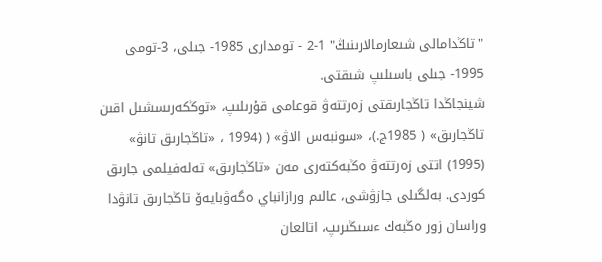"تاڭدامالى شىعارمالارىنىڭ" 1-2 - تومدارى 1985- جىلى، 3-تومى 1995- جىلى باسىلىپ شىقتى.
شينجاڭدا تاڭجارىقتى زەرتتەۋ قوعامى قۇرىلىپ، «توڭكەرىسشىل اقىن تاڭجارىق» ( 1985ج.)، «سونبەس الاۋ» ( (1994 ، «تاڭجارىق تانۋ» (1995) اتتى زەرتتەۋ ەڭبەكتەرى مەن «تاڭجارىق» تەلەفيلمى جارىق كوردى. بەلگىلى جازۋشى، عالىم ورازانباي ەگەۋبايەۆ تاڭجارىق تانۋدا وراسان زور ەڭبەك ءسىڭىرىپ، اتالعان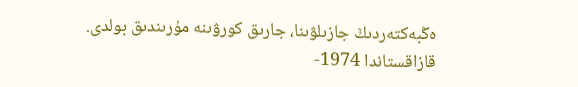ەڭبەكتەردىڭ جازىلۋىنا، جارىق كورۋىنە مۇرىندىق بولدى.
قازاقستاندا 1974-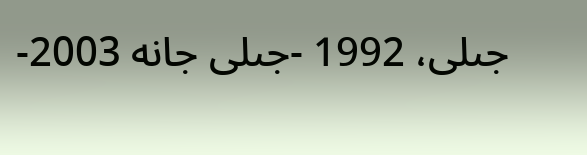جىلى، 1992 -جىلى جانە 2003-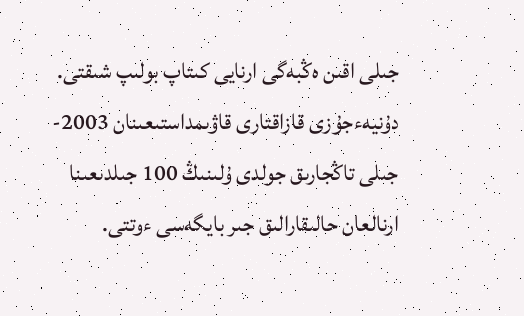جىلى اقىن ەڭبەگى ارنايى كىتاپ بولىپ شىقتى. دۇنيەءجۇزى قازاقتارى قاۋىمداستىعىنان 2003- جىلى تاڭجارىق جولدى ۇلىنىڭ 100 جىلدىعىنا ارنالعان حالىقارالىق جىر بايگەسى ءوتتى.